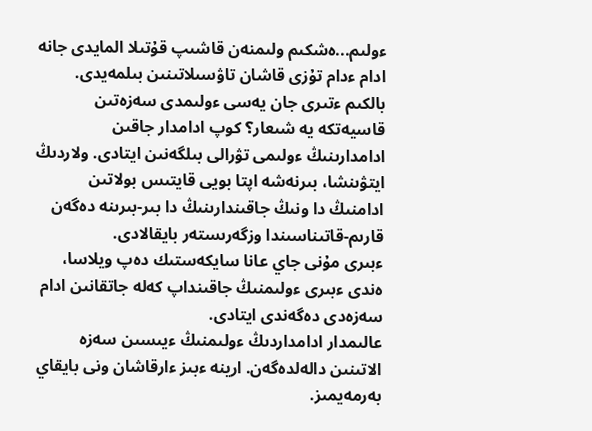ءولىم...ەشكىم ولىمنەن قاشىپ قۇتىلا المايدى جانە ادام ءدام تۇزى قاشان تاۋسىلاتىنىن بىلمەيدى. بالكىم ءتىرى جان يەسى ءولىمدى سەزەتىن قاسيەتكە يە شىعار؟ كوپ ادامدار جاقىن ادامدارىنىڭ ءولىمى تۋرالى بىلگەنىن ايتادى. ولاردىڭ ايتۋىنشا، بىرنەشە اپتا بويى قايتىس بولاتىن ادامنىڭ دا ونىڭ جاقىندارىنىڭ دا بىر-بىرىنە دەگەن قارىم-قاتىناسىندا وزگەرىستەر بايقالادى.
ءبىرى مۇنى جاي عانا سايكەستىك دەپ ويلاسا، ەندى ءبىرى ءولىمنىڭ جاقىنداپ كەلە جاتقانىن ادام سەزەدى دەگەندى ايتادى.
عالىمدار ادامداردىڭ ءولىمنىڭ ءيىسىن سەزە الاتىنىن دالەلدەگەن. ارينە ءبىز ءارقاشان ونى بايقاي بەرمەيمىز.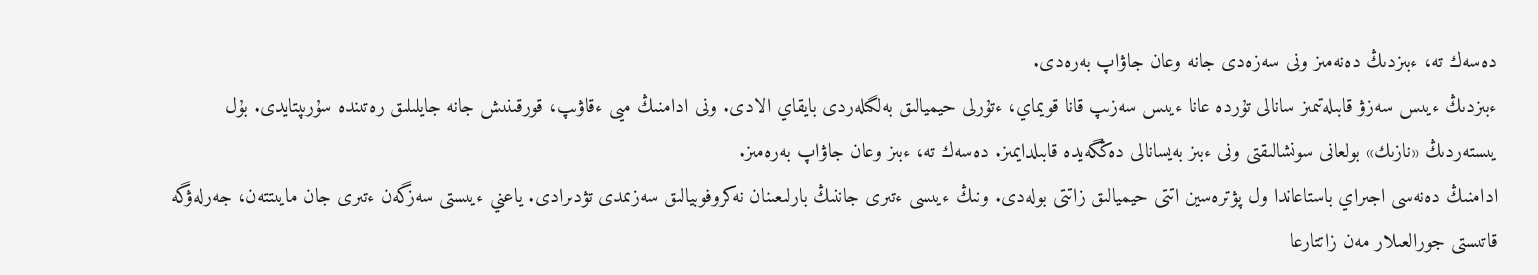دەسەك تە، ءبىزدىڭ دەنەمىز ونى سەزەدى جانە وعان جاۋاپ بەرەدى.
ءبىزدىڭ ءيىس سەزۋ قابىلەتىمىز سانالى تۇردە عانا ءيىس سەزىپ قانا قويماي، ءتۇرلى حيميالىق بەلگىلەردى بايقاي الادى. ونى ادامنىڭ ميى ءقاۋىپ، قورقىنىش جانە جايلىلىق رەتىندە سۇرىپتايدى. بۇل يىستەردىڭ «نازىك» بولعانى سونشالىقتى ونى ءبىز بەيسانالى دەڭگەيدە قابىلدايمىز. دەسەك تە، ءبىز وعان جاۋاپ بەرەمىز.
ادامنىڭ دەنەسى اجىراي باستاعاندا ول پۋترەسين اتتى حيميالىق زاتتى بولەدى. ونىڭ ءيىسى ءتىرى جاننىڭ بارلىعىنان نەكروفوبيالىق سەزىمدى تۋدىرادى. ياعني ءيىستى سەزگەن ءتىرى جان مايىتتەن، جەرلەۋگە قاتىستى جورالعىلار مەن زاتتارعا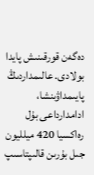دەگەن قورقىنىش پايدا بولادى. عالىمداردىڭ پايىمداۋىنشا، ادامدارداعى بۇل رەاكسيا 420 ميلليون جىل بۇرىن قالىپتاسىپ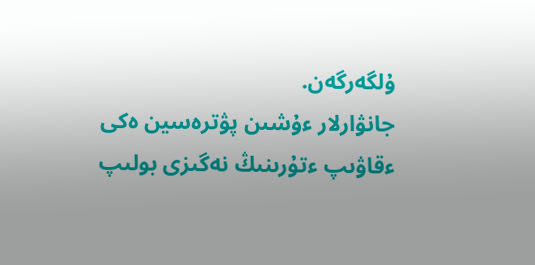ۇلگەرگەن.
جانۋارلار ءۇشىن پۋترەسين ەكى ءقاۋىپ ءتۇرىنىڭ نەگىزى بولىپ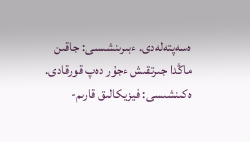ەسەپتەلەدى. ءبىرىنشىسى: جاقىن ماڭدا جىرتقىش ءجۇر دەپ قورقادى. ەكىنشىسى: فيزيكالىق قارىم-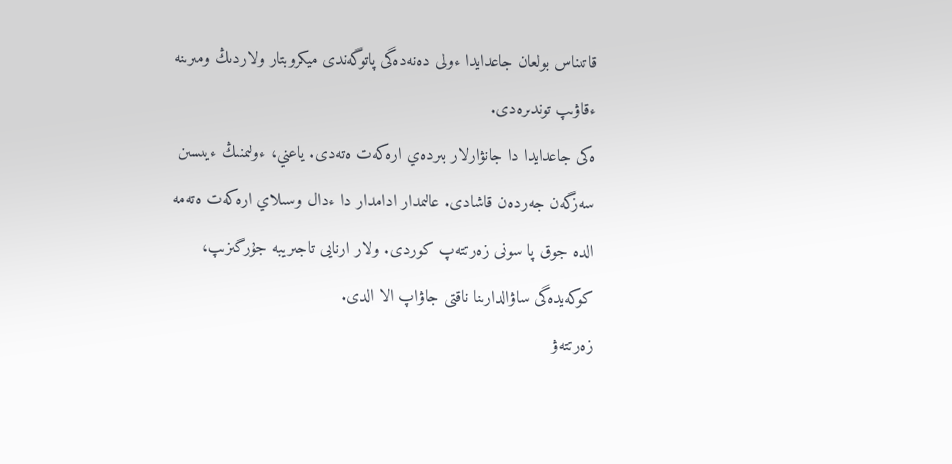قاتىناس بولعان جاعدايدا ءولى دەنەدەگى پاتوگەندى ميكروبتار ولاردىڭ ومىرىنە ءقاۋىپ توندىرەدى.
ەكى جاعدايدا دا جانۋارلار بىردەي ارەكەت ەتەدى. ياعني، ءولىمنىڭ ءيىسىن سەزگەن جەردەن قاشادى. عالىمدار ادامدار دا ءدال وسىلاي ارەكەت ەتەمە الدە جوق پا سونى زەرتتەپ كوردى. ولار ارنايى تاجىريبە جۇرگىزىپ، كوكەيدەگى ساۋالدارىنا ناقتى جاۋاپ الا الدى.
زەرتتەۋ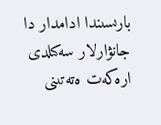بارىسىندا ادامدار دا جانۋارلار سەكىلدى ارەكەت ەتەتىنى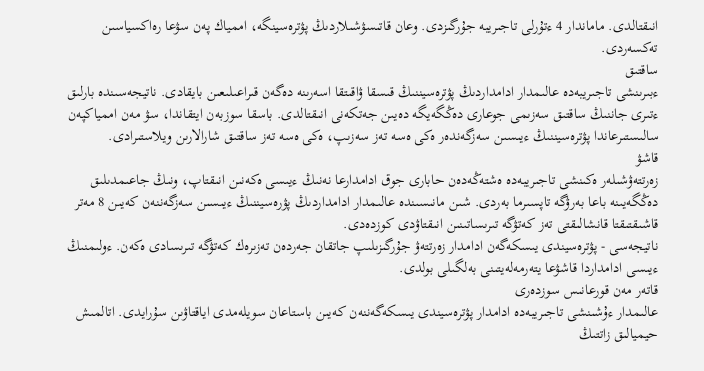انىقتالدى. ماماندار 4 ءتۇرلى تاجىريبە جۇرگىزدى. وعان قاتىسۋشىلاردىڭ پۋترەسينگە، اممياك پەن سۋعا رەاكسياسىن تەكسەردى.
ساقتىق
ءبىرىنشى تاجىريبەدە عالىمدار ادامداردىڭ پۋترەسيننىڭ قىسقا ۋاقىتقا اسەرىنە دەگەن قىراعىلىعىن بايقادى. ناتيجەسىندە بارلىق ءتىرى جاننىڭ ساقتىق سەزىمى جوعارى دەڭگەيگە دەيىن جەتكەنى انىقتالدى. باسقا سوزبەن ايتقاندا، سۋ مەن اممياكپەن سالىستىرعاندا پۋترەسيننىڭ ءيىسىن سەزگەندەر ەكى ەسە تەز سەزىپ، ەكى ەسە تەز ساقتىق شارالارىن ويلاستىرادى.
قاشۋ
زەرتتەۋشىلەر ەكىنشى تاجىريبەدە ەشتەڭەدەن حابارى جوق ادامدارعا نەنىڭ ءيىسى ەكەنىن انىقتاپ، ونىڭ جاعىمدىلىق دەڭگەيىنە باعا بەرۋگە تاپسىرما بەردى. شىن مانىسىندە عالىمدار ادامداردىڭ پۋرەسيننىڭ ءيىسىن سەزگەننەن كەيىن 8 مەتر قاشىقتىقتا قانشالىقتى تەز كەتۋگە تىرىساتىنىن انىقتاۋدى كوزدەدى.
ناتيجەسى - پۋترەسيندى يىسكەگەن ادامدار زەرتتەۋ جۇرگىزىلىپ جاتقان جەردەن تەزىرەك كەتۋگە تىرىسادى ەكەن. ءولىمنىڭ ءيىسى ادامداردا قاشۋعا يتەرمەلەيتىنى بەلگىلى بولدى.
قاتەر مەن قورعانىس سوزدەرى
عالىمدار ءۇشىنشى تاجىريبەدە ادامدار پۋترەسيندى يىسكەگەننەن كەيىن باستاعان سويلەمدى اياقتاۋىن سۇرايدى. اتالمىش حيميالىق زاتتىڭ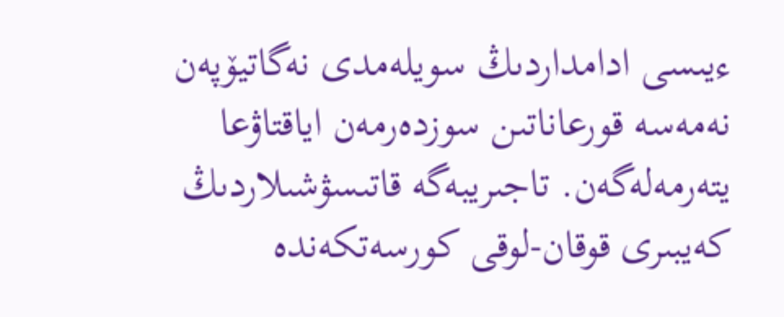ءيىسى ادامداردىڭ سويلەمدى نەگاتيۆپەن نەمەسە قورعاناتىن سوزدەرمەن اياقتاۋعا يتەرمەلەگەن. تاجىريبەگە قاتىسۋشىلاردىڭ كەيبىرى قوقان-لوقى كورسەتكەندە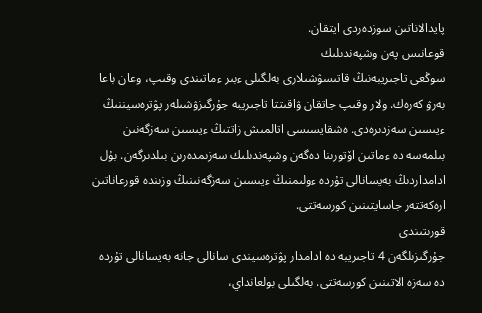پايدالاناتىن سوزدەردى ايتقان.
قوعانىس پەن وشپەندىلىك
سوڭعى تاجىريبەنىڭ قاتىسۋشىلارى بەلگىلى ءبىر ءماتىندى وقىپ، وعان باعا بەرۋ كەرەك. ولار وقىپ جاتقان ۋاقىتتا تاجىريبە جۇرگىزۋشىلەر پۋترەسيننىڭ ءيىسىن سەزدىرەدى. ەشقايسىسى اتالمىش زاتتىڭ ءيىسىن سەزگەنىن بىلمەسە دە ءماتىن اۆتورىنا دەگەن وشپەندىلىك سەزىمدەرىن بىلدىرگەن. بۇل ادامداردىڭ بەيسانالى تۇردە ءولىمنىڭ ءيىسىن سەزگەنىنىڭ وزىندە قورعاناتىن ارەكەتتەر جاسايتىنىن كورسەتتى.
قورىتىندى
جۇرگىزىلگەن 4 تاجىريبە دە ادامدار پۋترەسيندى سانالى جانە بەيسانالى تۇردە دە سەزە الاتىنىن كورسەتتى. بەلگىلى بولعانداي،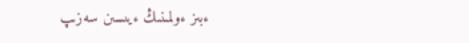ءبىز ءولمىنىڭ ءيىسىن سەزىپ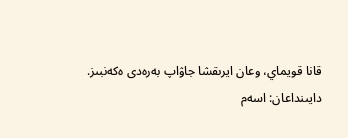قانا قويماي، وعان ايرىقشا جاۋاپ بەرەدى ەكەنبىز.
دايىنداعان: اسەم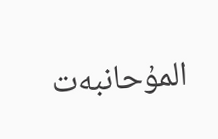المۇحانبەت